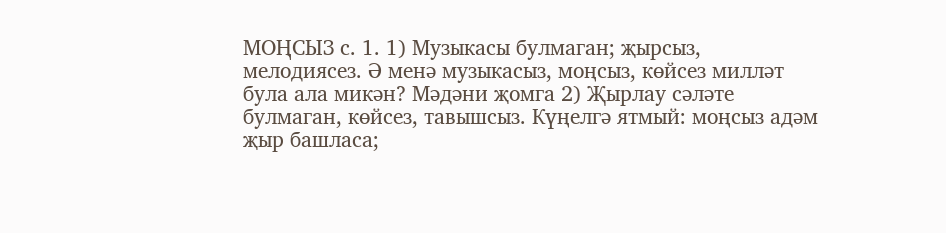МОҢСЫЗ с. 1. 1) Музыкасы булмаган; җырсыз, мелодиясез. Ә менә музыкасыз, моңсыз, көйсез милләт була ала микән? Мәдәни җомга 2) Җырлау сәләте булмаган, көйсез, тавышсыз. Күңелгә ятмый: моңсыз адәм җыр башласа;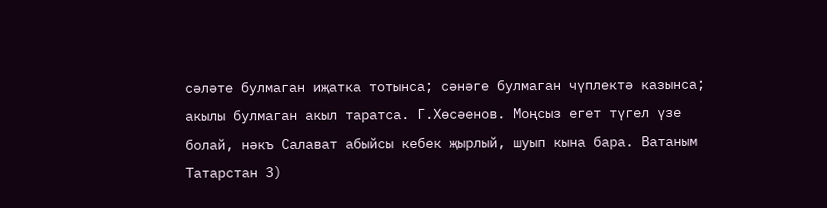сәләте булмаган иҗатка тотынса; сәнәге булмаган чүплектә казынса; акылы булмаган акыл таратса. Г.Хөсәенов. Моңсыз егет түгел үзе болай, нәкъ Салават абыйсы кебек җырлый, шуып кына бара. Ватаным Татарстан 3)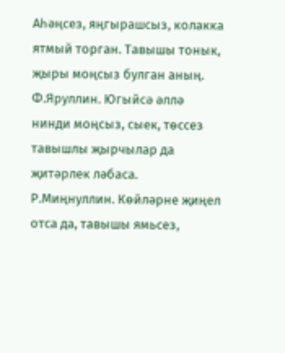Аһәңсез, яңгырашсыз, колакка ятмый торган. Тавышы тонык, җыры моңсыз булган аның. Ф.Яруллин. Югыйсә әллә нинди моңсыз, сыек, төссез тавышлы җырчылар да җитәрлек ләбаса. Р.Миңнуллин. Көйләрне җиңел отса да, тавышы ямьсез,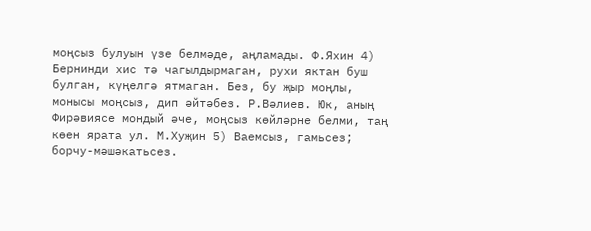моңсыз булуын үзе белмәде, аңламады. Ф.Яхин 4) Бернинди хис тә чагылдырмаган, рухи яктан буш булган, күңелгә ятмаган. Без, бу җыр моңлы, монысы моңсыз, дип әйтәбез. Р.Вәлиев. Юк, аның Фирәвиясе мондый әче, моңсыз көйләрне белми, таң көен ярата ул. М.Хуҗин 5) Ваемсыз, гамьсез; борчу-мәшәкатьсез.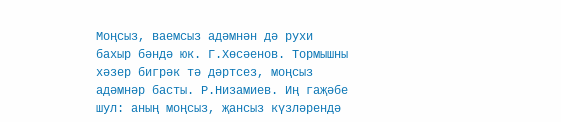Моңсыз, ваемсыз адәмнән дә рухи бахыр бәндә юк. Г.Хөсәенов. Тормышны хәзер бигрәк тә дәртсез, моңсыз адәмнәр басты. Р.Низамиев. Иң гаҗәбе шул: аның моңсыз, җансыз күзләрендә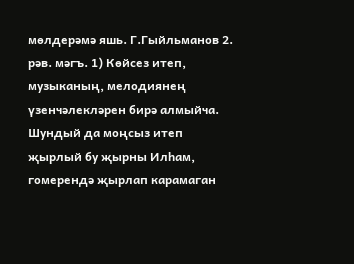мөлдерәмә яшь. Г.Гыйльманов 2. рәв. мәгъ. 1) Көйсез итеп, музыканың, мелодиянең үзенчәлекләрен бирә алмыйча. Шундый да моңсыз итеп җырлый бу җырны Илһам, гомерендә җырлап карамаган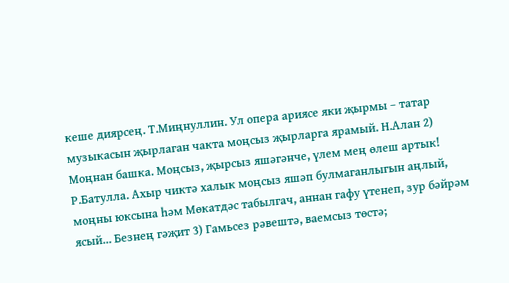кеше диярсең. Т.Миңнуллин. Ул опера ариясе яки җырмы – татар музыкасын җырлаган чакта моңсыз җырларга ярамый. Н.Алан 2) Моңнан башка. Моңсыз, җырсыз яшәгәнче, үлем мең өлеш артык! Р.Батулла. Ахыр чиктә халык моңсыз яшәп булмаганлыгын аңлый, моңны юксына һәм Мөкатдәс табылгач, аннан гафу үтенеп, зур бәйрәм ясый... Безнең гәҗит 3) Гамьсез рәвештә, ваемсыз төстә;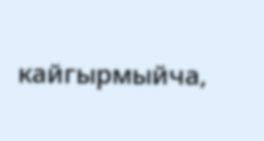кайгырмыйча,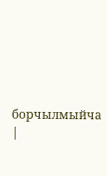борчылмыйча |